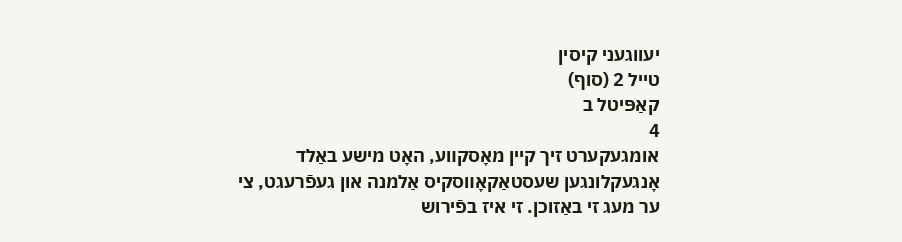יעווגעני קיסין
טייל 2 (סוף)
קאַפּיטל ב
4
אומגעקערט זיך קײן מאָסקװע, האָט מישע באַלד אָנגעקלונגען שעסטאַקאָװסקיס אַלמנה און געפֿרעגט, צי ער מעג זי באַזוכן. זי איז בפֿירוש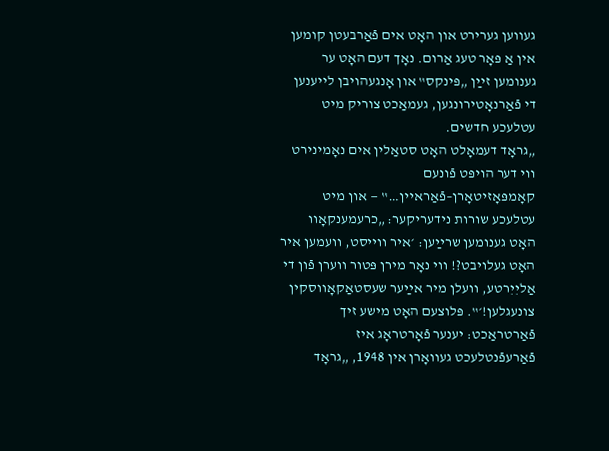געװען גערירט און האָט אים פֿאַרבעטן קומען אין אַ פּאָר טעג אַרום. נאָך דעם האָט ער גענומען זײַן „פּינקס‟ און אָנגעהױבן לײענען די פֿאַרנאָטירונגען, געמאַכט צוריק מיט עטלעכע חדשים.
„גראָד דעמאָלט האָט סטאַלין אים נאָמינירט װי דער הױפּט פֿונעם קאָמפּאָזיטאָרן–פֿאַראײן…‟ — און מיט עטלעכע שורות נידעריקער: „כרעמענקאָװ האָט גענומען שרײַען: ׳איר װייסט, װעמען איר האָט געלױבט?! װי נאָר מירן פּטור װערן פֿון די אַליִיִרטע, װעלן מיר אײַער שעסטאַקאָװסקין צונעגלען!׳‟. פּלוצעם האָט מישע זיך פֿאַרטראַכט: יענער פֿאָרטראָג איז פֿאַרעפֿנטלעכט געװאָרן אין 1948, „גראָד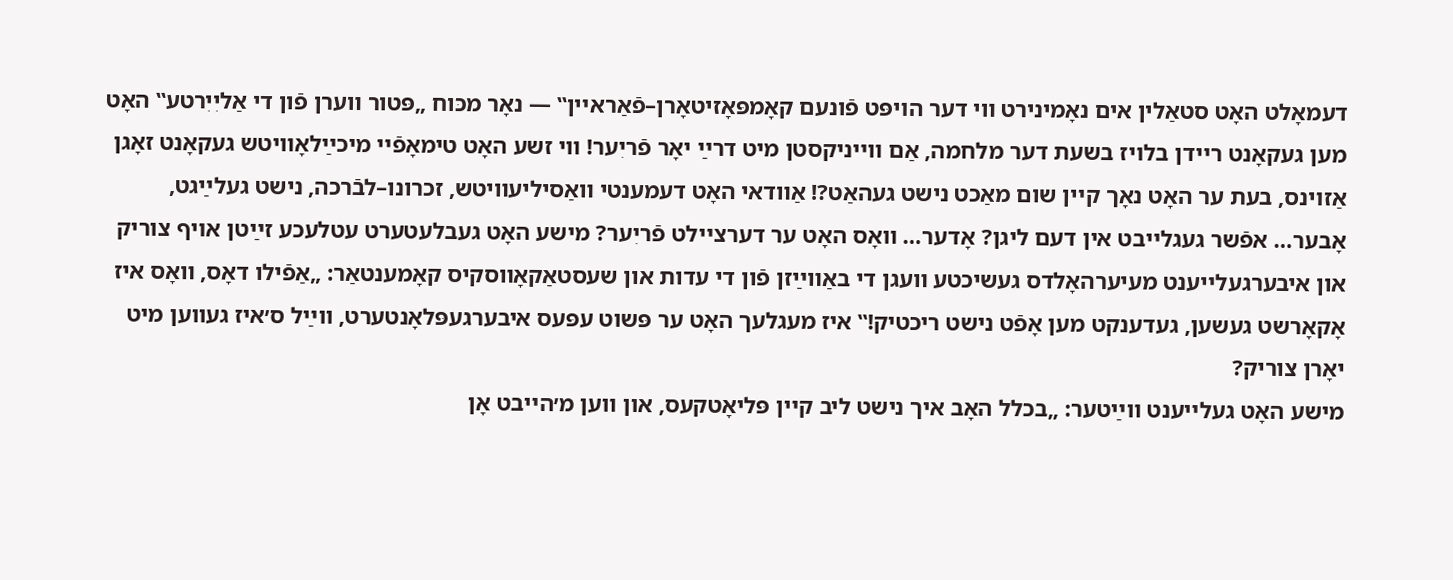דעמאָלט האָט סטאַלין אים נאָמינירט װי דער הױפּט פֿונעם קאָמפּאָזיטאָרן–פֿאַראײן‟ — נאָר מכּוח „פּטור װערן פֿון די אַליִיִרטע‟ האָט מען געקאָנט רײדן בלױז בשעת דער מלחמה, אַם װײניקסטן מיט דרײַ יאָר פֿריִער! װי זשע האָט טימאָפֿײ מיכײַלאָװיטש געקאָנט זאָגן אַזױנס, בעת ער האָט נאָך קײן שום מאַכט נישט געהאַט?! אַװדאי האָט דעמענטי װאַסיליעװיטש, זכרונו–לבֿרכה, נישט געלײַגט, אָבער… אפֿשר געגלײבט אין דעם ליגן? אָדער… װאָס האָט ער דערצײלט פֿריִער? מישע האָט געבלעטערט עטלעכע זײַטן אױף צוריק און איבערגעלײענט מעיערהאָלדס געשיכטע װעגן די באַװײַזן פֿון די עדות און שעסטאַקאָװסקיס קאָמענטאַר: „אַפֿילו דאָס, װאָס איז אָקאָרשט געשען, געדענקט מען אָפֿט נישט ריכטיק!‟ איז מעגלעך האָט ער פּשוט עפּעס איבערגעפּלאָנטערט, ווײַל ס׳איז געווען מיט יאָרן צוריק?
מישע האָט געלײענט װײַטער: „בכלל האָב איך נישט ליב קײן פּליאָטקעס, און װען מ׳הײבט אָן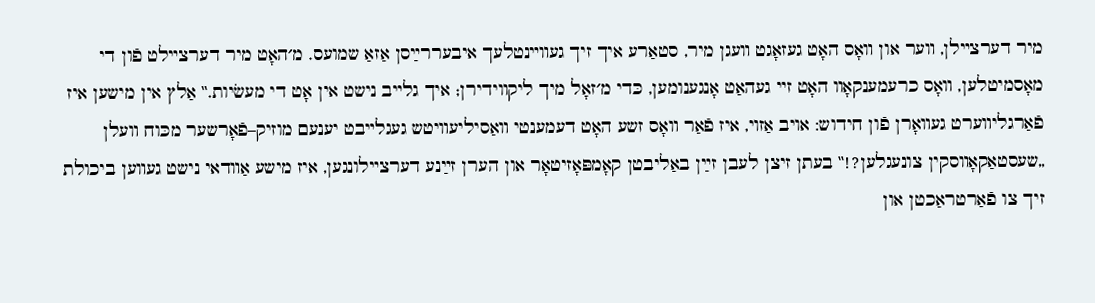מיר דערצײלן, װער און װאָס האָט געזאָגט װעגן מיר, סטאַרע איך זיך געװײנטלעך איבעררײַסן אַזאַ שמועס. מ׳האָט מיר דערצײלט פֿון די מאָסמיטלען, װאָס כרעמענקאָװ האָט זײ געהאַט אָנגענומען, כּדי מ׳זאָל מיך ליקװידירן; איך גלײב נישט אין אָט די מעשׂיות.‟ אַלץ אין מישען איז פֿאַרגליװערט געװאָרן פֿון חידוש: אױב אַזױ, איז פֿאַר װאָס זשע האָט דעמענטי װאַסיליעװיטש געגלײבט יענעם מוזיק–פֿאָרשער מכּוח װעלן „שעסטאַקאָװסקין צונעגלען?!‟ בעתן זיצן לעבן זײַן באַליבטן קאָמפּאָזיטאָר און הערן זײַנע דערצײלונגען, איז מישע אַװדאי נישט געװען ביכולת זיך צו פֿאַרטראַכטן און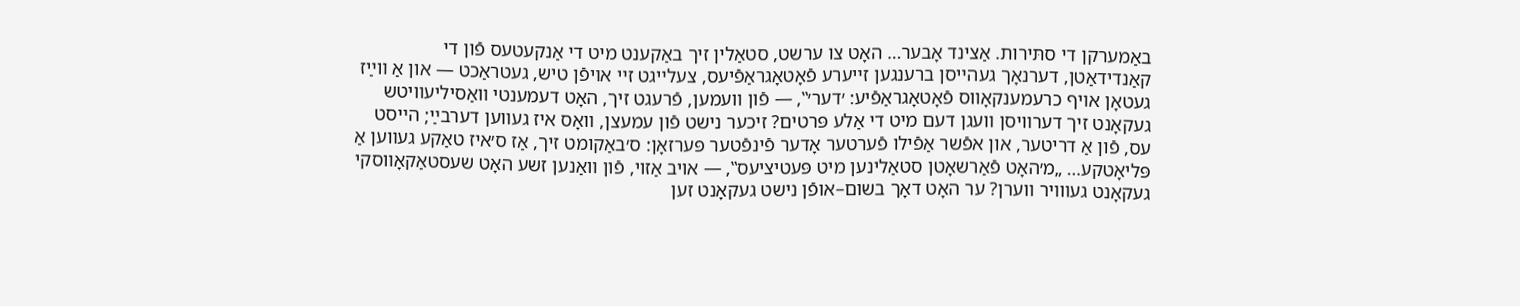באַמערקן די סתּירות. אַצינד אָבער… האָט צו ערשט, סטאַלין זיך באַקענט מיט די אַנקעטעס פֿון די קאַנדידאַטן, דערנאָך געהײסן ברענגען זײערע פֿאָטאָגראַפֿיעס, צעלײגט זײ אױפֿן טיש, געטראַכט — און אַ װײַז געטאָן אױף כרעמענקאָװס פֿאָטאָגראַפֿיע: ׳דער׳‟, — פֿון װעמען, פֿרעגט זיך, האָט דעמענטי װאַסיליעװיטש געקאָנט זיך דערװיסן װעגן דעם מיט די אַלע פּרטים? זיכער נישט פֿון עמעצן, װאָס איז געװען דערבײַ; הײסט עס, פֿון אַ דריטער, און אפֿשר אַפֿילו פֿערטער אָדער פֿינפֿטער פּערזאָן: ס׳באַקומט זיך, אַז ס׳איז טאַקע געװען אַ פּליאָטקע… „מ׳האָט פֿאַרשאָטן סטאַלינען מיט פּעטיציעס‟, — אויב אַזוי, פֿון װאַנען זשע האָט שעסטאַקאָװסקי געקאָנט געװױר װערן? ער האָט דאָך בשום–אופֿן נישט געקאָנט זען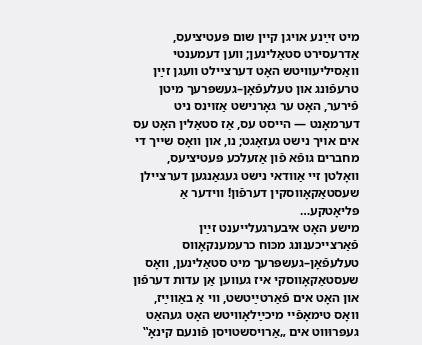מיט זײַנע אױגן קײן שום פּעטיציעס, אַדרעסירט סטאַלינען; װען דעמענטי װאַסיליעװיטש האָט דערצײלט װעגן זײַן טרעפֿונג און טעלעפֿאָן–געשפּרעך מיטן פֿירער, האָט ער גאָרנישט אַזױנס ניט דערמאָנט — הײסט עס, אַז סטאַלין האָט עס אים אױך נישט געזאָגט; נו, און װאָס שײך די מחברים גופֿא פֿון אַזעלכע פּעטיציעס, װאָלטן זיי אַװדאי נישט געגאַנגען דערצײלן שעסטאַקאָװסקין דערפֿון! װידער אַ פּליאָטקע…
מישע האָט איבערגעלײענט זײַן פֿאַרצײכענונג מכּוח כרעמענקאָװס טעלעפֿאָן–געשפּרעך מיט סטאַלינען, װאָס שעסטאַקאָװסקי איז געװען אַן עדות דערפֿון און האָט אים פֿאַרטײַטשט, װי אַ באַװײַז, װאָס טימאָפֿײ מיכײַלאָװיטש האָט געהאַט געפּרוּװט אים „אַרויסשטויסן פֿונעם קינאָ‟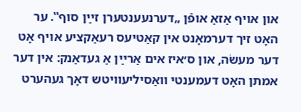און אױף אַזאַ אופֿן „דערנעענטערן זײַן סוף‟. ער האָט זיך דערמאָנט אין קאַטיעס רעאַקציע אױף אָט דער מעשׂה, און ס׳איז אים אַרײַן אַ געדאַנק: אין דער אמתן האָט דעמענטי װאַסיליעװיטש דאָך געהערט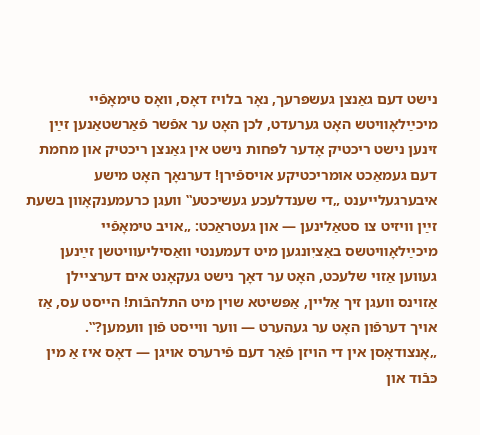נישט דעם גאַנצן געשפּרעך, נאָר בלױז דאָס, װאָס טימאָפֿײ מיכײַלאָװיטש האָט גערעדט, לכן האָט ער אפֿשר פֿאַרשטאַנען זײַן זינען נישט ריכטיק אָדער לפּחות נישט אין גאַנצן ריכטיק און מחמת דעם געמאַכט אומריכטיקע אױספֿירן! דערנאָך האָט מישע איבערגעלײענט „די שענדלעכע געשיכטע‟ װעגן כרעמענקאָװן בשעת זײַן װיזיט צו סטאַלינען — און געטראַכט: „אױב טימאָפֿײ מיכײַלאָװיטשס באַציִונגען מיט דעמענטי װאַסיליעװיטשן זײַנען געװען אַזױ שלעכט, האָט ער דאָך נישט געקאָנט אים דערצײלן אַזױנס װעגן זיך אַלײן, אַפּשיטא שױן מיט התלהבֿות! הײסט עס, אַז אױך דערפֿון האָט ער געהערט — װער װײסט פֿון װעמען?‟. „אָנצודאָסן אין די הױזן פֿאַר דעם פֿירערס אױגן — דאָס איז אַ מין כּבֿוד און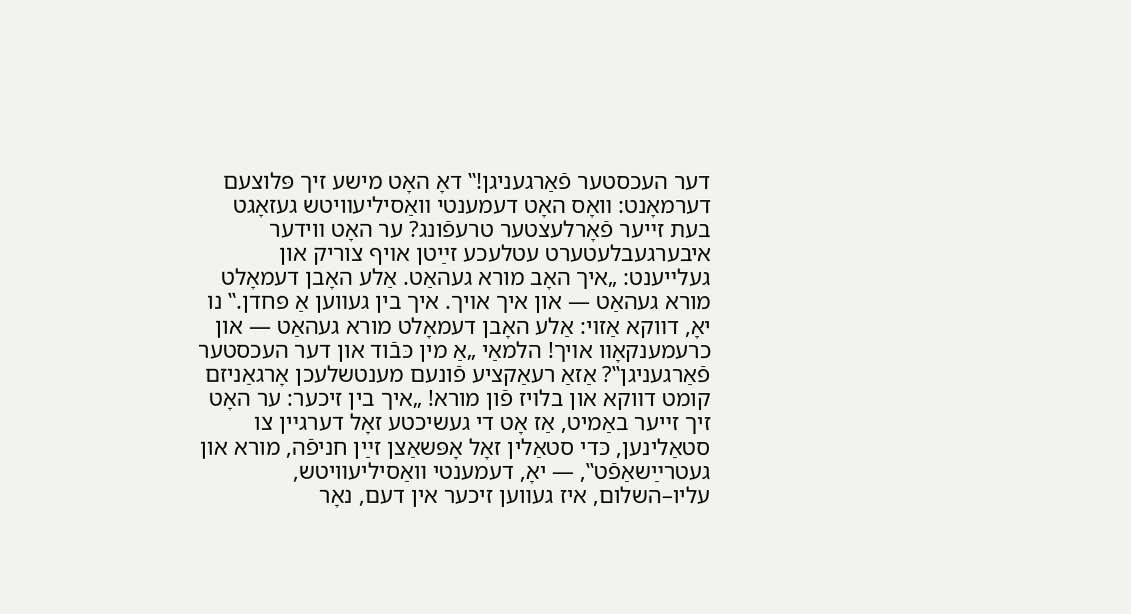דער העכסטער פֿאַרגעניגן!‟ דאָ האָט מישע זיך פּלוצעם דערמאָנט: װאָס האָט דעמענטי װאַסיליעװיטש געזאָגט בעת זײער פֿאָרלעצטער טרעפֿונג? ער האָט װידער איבערגעבלעטערט עטלעכע זײַטן אױף צוריק און געלײענט: „איך האָב מורא געהאַט. אַלע האָבן דעמאָלט מורא געהאַט — און איך אױך. איך בין געװען אַ פּחדן.‟ נו יאָ, דװקא אַזױ: אַלע האָבן דעמאָלט מורא געהאַט — און כרעמענקאָװ אױך! הלמאַי „אַ מין כּבֿוד און דער העכסטער פֿאַרגעניגן‟? אַזאַ רעאַקציע פֿונעם מענטשלעכן אָרגאַניזם קומט דװקא און בלױז פֿון מורא! „איך בין זיכער: ער האָט זיך זײער באַמיט, אַז אָט די געשיכטע זאָל דערגײן צו סטאַלינען, כּדי סטאַלין זאָל אָפּשאַצן זײַן חניפֿה, מורא און געטרײַשאַפֿט‟, — יאָ, דעמענטי װאַסיליעװיטש, עליו–השלום, איז געװען זיכער אין דעם, נאָר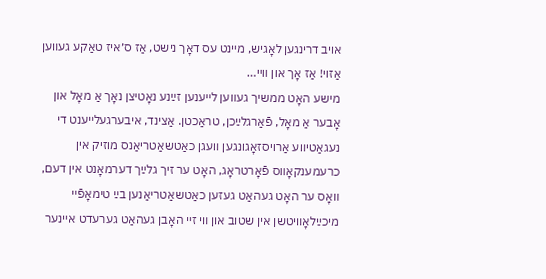אױב דרינגען לאָגיש, מײנט עס דאָך נישט, אַז ס׳איז טאַקע געװען אַזױ! אַז אָך און װײ…
מישע האָט ממשיך געװען לײענען זײַנע נאָטיצן נאָך אַ מאָל און אָבער אַ מאָל, פֿאַרגלײַכן, טראַכטן. אַצינד, איבערגעלײענט די נעגאַטיװע אַרױסזאָגונגען װעגן כאַטשאַטריאַנס מוזיק אין כרעמענקאָװס פֿאָרטראָג, האָט ער זיך גלײַך דערמאָנט אין דעם, װאָס ער האָט געהאַט געזען כאַטשאַטריאַנען בײַ טימאָפֿײ מיכײַלאָװיטשן אין שטוב און װי זײ האָבן געהאַט גערעדט אײנער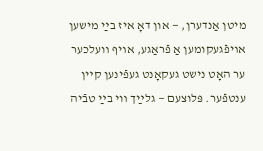מיטן אַנדערן, — און דאָ איז בײַ מישען אױפֿגעקומען אַ פֿראַגע, אױף װעלכער ער האָט נישט געקאָנט געפֿינען קײן ענטפֿער. פּלוצעם — גלײַך װי בײַ טבֿיה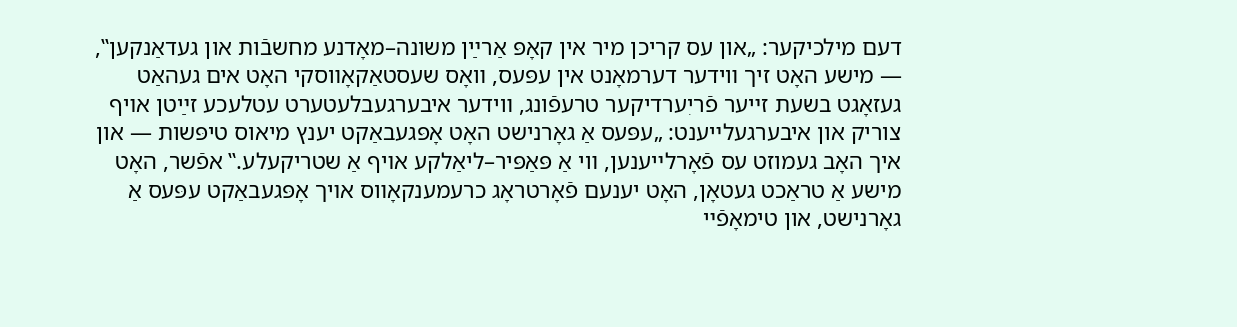דעם מילכיקער: „און עס קריכן מיר אין קאָפּ אַרײַן משונה–מאָדנע מחשבֿות און געדאַנקען‟, — מישע האָט זיך װידער דערמאָנט אין עפּעס, װאָס שעסטאַקאָװסקי האָט אים געהאַט געזאָגט בשעת זײער פֿריִערדיקער טרעפֿונג, װידער איבערגעבלעטערט עטלעכע זײַטן אױף צוריק און איבערגעלײענט: „עפּעס אַ גאָרנישט האָט אָפּגעבאַקט יענץ מיאוס טיפּשות — און איך האָב געמוזט עס פֿאָרלײענען, װי אַ פּאַפּיר–ליאַלקע אױף אַ שטריקעלע.‟ אפֿשר, האָט מישע אַ טראַכט געטאָן, האָט יענעם פֿאָרטראָג כרעמענקאָװס אױך אָפּגעבאַקט עפּעס אַ גאָרנישט, און טימאָפֿײ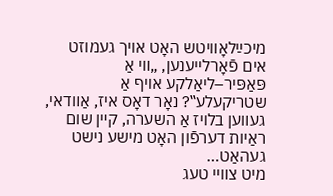מיכײַלאָװיטש האָט אױך געמוזט אים פֿאָרלײענען, „װי אַ פּאַפּיר–ליאַלקע אױף אַ שטריקעלע‟? נאָר דאָס איז, אַװדאי, געװען בלױז אַ השערה, קײן שום ראַיות דערפֿון האָט מישע נישט געהאַט…
מיט צװײ טעג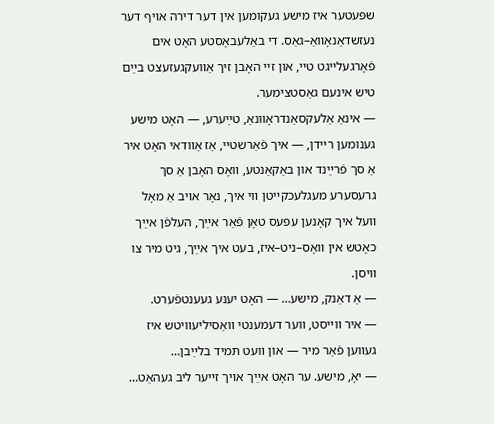שפּעטער איז מישע געקומען אין דער דירה אױף דער נעזשדאַנאָװאַ–גאַס. די באַלעבאָסטע האָט אים פֿאָרגעלײגט טײ, און זײ האָבן זיך אַװעקגעזעצט בײַם טיש אינעם גאַסטצימער.
— אינאַ אַלעקסאַנדראָװנאַ, טײַערע, — האָט מישע גענומען רײדן, — איך פֿאַרשטײ, אַז אַװדאי האָט איר אַ סך פֿרײַנד און באַקאַנטע, װאָס האָבן אַ סך גרעסערע מעגלעכקײטן װי איך, נאָר אױב אַ מאָל װעל איך קאָנען עפּעס טאָן פֿאַר אײַך, העלפֿן אײַך כאָטש אין װאָס–ניט–איז, בעט איך אײַך, גיט מיר צו װיסן.
— אַ דאַנק, מישע… — האָט יענע געענטפֿערט.
— איר װײסט, װער דעמענטי װאַסיליעװיטש איז געװען פֿאַר מיר — און װעט תּמיד בלײַבן…
— יאָ, מישע. ער האָט אײַך אױך זײער ליב געהאַט…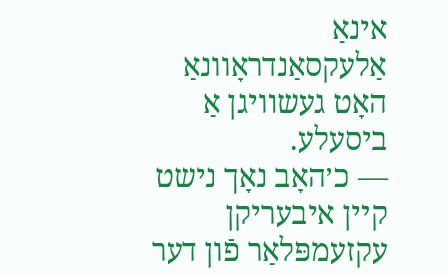אינאַ אַלעקסאַנדראָוונאַ האָט געשװיגן אַ ביסעלע.
— כ׳האָב נאָך נישט קײן איבעריקן עקזעמפּלאַר פֿון דער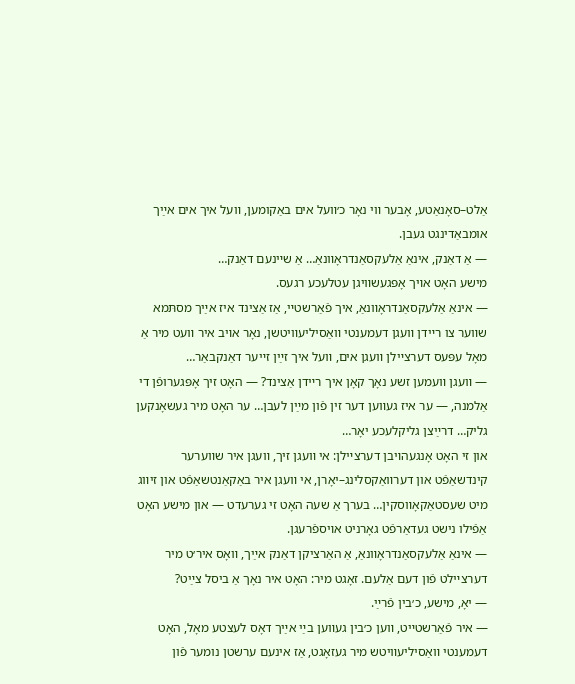אַלט–סאָנאַטע, אָבער װי נאָר כ׳װעל אים באַקומען, װעל איך אים אײַך אומבאַדינגט געבן.
— אַ דאַנק, אינאַ אַלעקסאַנדראָװנאַ… אַ שײנעם דאַנק…
מישע האָט אױך אָפּגעשװיגן עטלעכע רגעס.
— אינאַ אַלעקסאַנדראָװנאַ, איך פֿאַרשטײ, אַז אַצינד איז אײַך מסתּמא שװער צו רײדן װעגן דעמענטי װאַסיליעװיטשן, נאָר אױב איר װעט מיר אַ מאָל עפּעס דערצײלן װעגן אים, װעל איך זײַן זײער דאַנקבאַר…
— װעגן װעמען זשע נאָך קאָן איך רײדן אַצינד? — האָט זיך אָפּגערופֿן די אַלמנה, — ער איז געװען דער זין פֿון מײַן לעבן… ער האָט מיר געשאָנקען גליק… דרײַצן גליקלעכע יאָר…
און זי האָט אָנגעהױבן דערצײלן: אי װעגן זיך, װעגן איר שװערער קינדשאַפֿט און דערװאַקסלינג–יאָרן, אי װעגן איר באַקאַנטשאַפֿט און זיװג מיט שעסטאַקאָװסקין… בערך אַ שעה האָט זי גערעדט — און מישע האָט אַפֿילו נישט געדאַרפֿט גאָרניט אױספֿרעגן.
— אינאַ אַלעקסאַנדראָװנאַ, אַ האַרציקן דאַנק אײַך, װאָס איר׳ט מיר דערצײלט פֿון דעם אַלעם. זאָגט מיר: האָט איר נאָך אַ ביסל צײַט?
— יאָ, מישע, כ׳בין פֿרײַ.
— איר פֿאַרשטײט, װען כ׳בין געװען בײַ אײַך דאָס לעצטע מאָל, האָט דעמענטי װאַסיליעװיטש מיר געזאָגט, אַז אינעם ערשטן נומער פֿון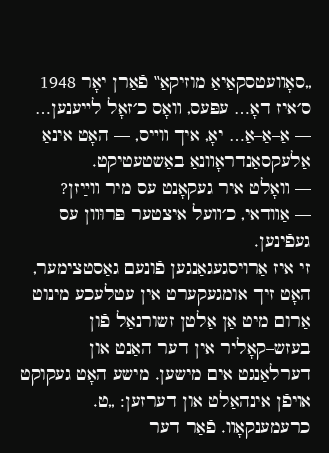„סאָװעטסקאַיאַ מוזיקאַ‟ פֿאַרן יאָר 1948 ס׳איז דאָ… עפּעס, װאָס כ׳זאָל לײענען…
— אַ–אַ–אַ… יאָ, איך װײס, — האָט אינאַ אַלעקסאַנדראָװנאַ באַשטעטיקט.
— װאָלט איר געקאָנט עס מיר װײַזן?
— אַװדאי, כ׳װעל איצטער פּרוּװן עס געפֿינען.
זי איז אַרױסגעגאַנגען פֿונעם גאַסטצימער, האָט זיך אומגעקערט אין עטלעכע מינוט אַרום מיט אַן אַלטן זשורנאַל פֿון בעזש–קאָליר אין דער האַנט און דערלאַנגט אים מישען. מישע האָט געקוקט אױפֿן אינהאַלט און דערזען: „ט. כרעמענקאָװ. פֿאַר דער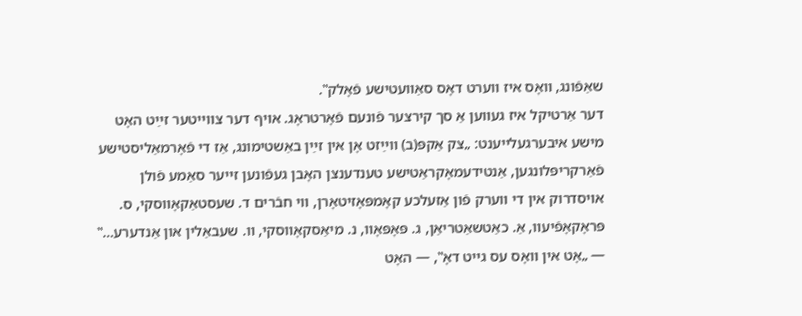שאַפֿונג, װאָס איז װערט דאָס סאַװעטישע פֿאָלק‟.
דער אַרטיקל איז געװען אַ סך קירצער פֿונעם פֿאָרטראָג. אױף דער צװײטער זײַט האָט מישע איבערגעלײענט: „צק אַקפּ(ב) װײַזט אָן אין זײַן באַשטימונג, אַז די פֿאָרמאַליסטישע פֿאַרקריפּלונגען, אַנטידעמאָקראַטישע טענדענצן האָבן געפֿונען זײער סאַמע פֿולן אױסדרוק אין די װערק פֿון אַזעלכע קאָמפּאָזיטאָרן, װי חבֿרים ד. שעסטאַקאָװסקי, ס. פּראָקאָפֿיעװ, אַ. כאַטשאַטריאַן, ג. פּאָפּאָװ, נ. מיאַסקאָװסקי, װ. שעבאַלין און אַנדערע…‟ — „אָט אין װאָס עס גײט דאָ‟, — האָט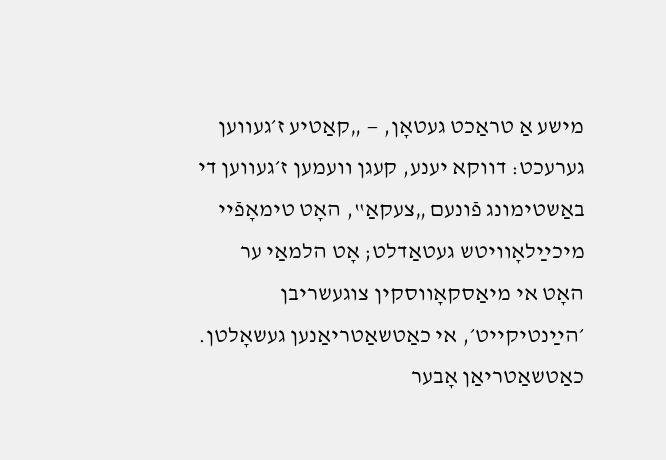מישע אַ טראַכט געטאָן, — „קאַטיע ז׳געװען גערעכט: דווקא יענע, קעגן װעמען ז׳געװען די באַשטימונג פֿונעם „צעקאַ‟, האָט טימאָפֿײ מיכײַלאָװיטש געטאַדלט; אָט הלמאַי ער האָט אי מיאַסקאָװסקין צוגעשריבן ׳הײַנטיקײט׳, אי כאַטשאַטריאַנען געשאָלטן. כאַטשאַטריאַן אָבער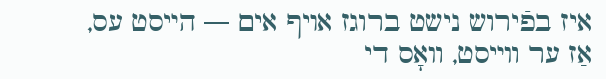איז בפֿירוש נישט ברוגז אױף אים — הײסט עס, אַז ער װײסט, װאָס די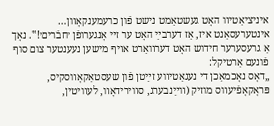איניציאַטיװ האָט געשטאַמט נישט פֿון כרעמענקאָװן… אינטערעסאַנט איז, אַז דערבײַ האָט ער זײ אָנגערופֿן ׳חבֿרים׳!‟. נאָך אַ גרעסערער חידוש האָט דערװאַרט אױף מישען נעענטער צום סוף פֿונעם אַרטיקל:
„דאָס נאָכמאַכן די נעגאַטיװע זײַטן פֿון שעסטאַקאָװסקיס, פּראָקאָפֿיעװס מוזיק (װײַנבערג, סװירידאָװ, לעװיטין,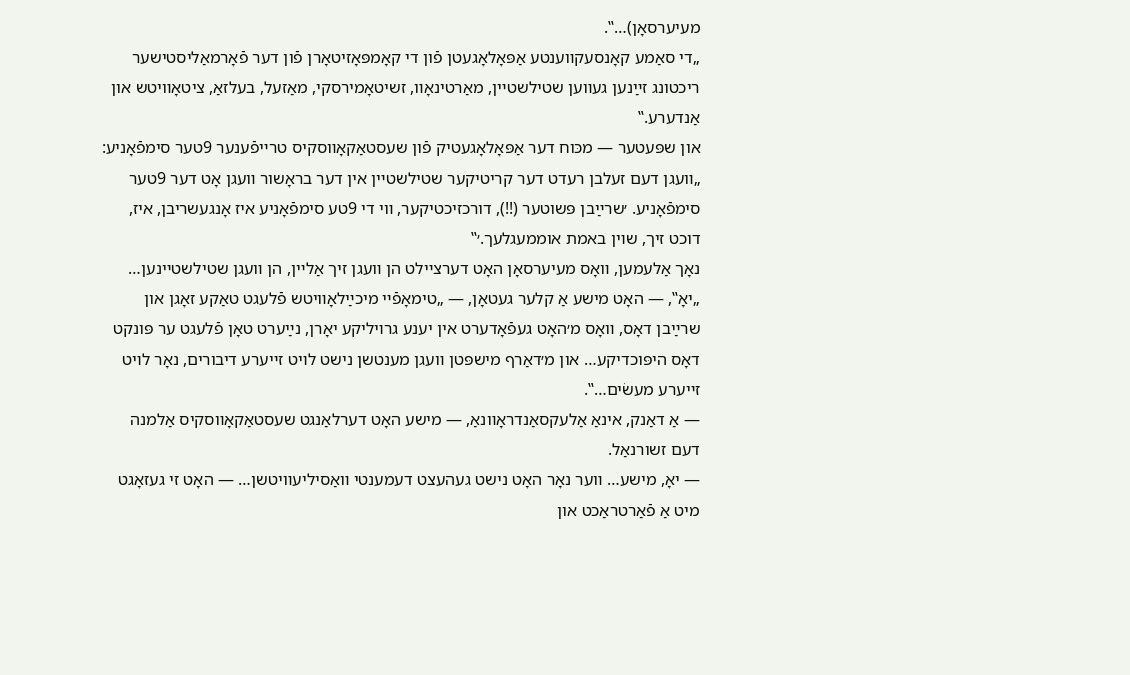מעיערסאָן)…‟.
„די סאַמע קאָנסעקװענטע אַפּאָלאָגעטן פֿון די קאָמפּאָזיטאָרן פֿון דער פֿאָרמאַליסטישער ריכטונג זײַנען געװען שטילשטײן, מאַרטינאָװ, זשיטאָמירסקי, מאַזעל, בעלזאַ, ציטאָװיטש און אַנדערע.‟
און שפּעטער — מכּוח דער אַפּאָלאָגעטיק פֿון שעסטאַקאָװסקיס טרײפֿענער 9טער סימפֿאָניע:
„װעגן דעם זעלבן רעדט דער קריטיקער שטילשטײן אין דער בראָשור װעגן אָט דער 9טער סימפֿאָניע. ׳שרײַבן פּשוטער (!!), דורכזיכטיקער, װי די 9טע סימפֿאָניע איז אָנגעשריבן, איז, דוכט זיך, שױן באמת אוממעגלעך.׳‟
נאָך אַלעמען, װאָס מעיערסאָן האָט דערצײלט הן װעגן זיך אַלײן, הן װעגן שטילשטײנען… „יאָ‟, — האָט מישע אַ קלער געטאָן, — „טימאָפֿײ מיכײַלאָװיטש פֿלעגט טאַקע זאָגן און שרײַבן דאָס, װאָס מ׳האָט געפֿאָדערט אין יענע גרױליקע יאָרן, נײַערט טאָן פֿלעגט ער פּונקט דאָס היפּוכדיקע… און מ׳דאַרף מישפּטן װעגן מענטשן נישט לױט זײערע דיבורים, נאָר לױט זײערע מעשׂים…‟.
— אַ דאַנק, אינאַ אַלעקסאַנדראָװנאַ, — מישע האָט דערלאַנגט שעסטאַקאָװסקיס אַלמנה דעם זשורנאַל.
— יאָ, מישע… װער נאָר האָט נישט געהעצט דעמענטי װאַסיליעװיטשן… — האָט זי געזאָגט מיט אַ פֿאַרטראַכט און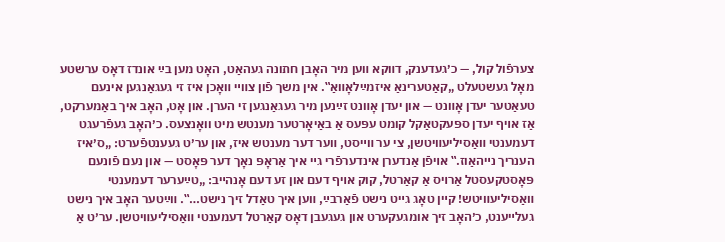צערפֿול קול, — כ׳געדענק, דװקא װען מיר האָבן חתונה געהאַט, האָט מען בײַ אונדז דאָס ערשטע מאָל געשטעלט „קאַטערינאַ איזמײַלאָװאַ‟. אין משך פֿון צװײ װאָכן איז זי געגאַנגען אינעם טעאַטער יעדן אָװנט — און יעדן אָװנט זײַנען מיר געגאַנגען זי הערן. און אָט, האָב איך באַמערקט, אַז אױף יעדן ספּעקטאַקל קומט עפּעס אַ באַיאָרטער מענטש מיט וואָנצעס. כ׳האָב געפֿרעגט דעמענטי װאַסיליעװיטשן, צי ער װײסט, װער דער מענטש איז, און ער׳ט געענטפֿערט: „ס׳איז הענריך נײהאַוז.‟ אױפֿן אַנדערן אינדערפֿרי גײ איך אַראָפּ נאָך דער פּאָסט — און נעם פֿונעם פּאָסטקעסטל אַרױס אַ קאַרטל, קוק אױף דעם און זע דעם אָנהײב: „טײַערער דעמענטי װאַסיליעװיטש! קײן טאָג גײט נישט פֿאַרבײַ, װען איך טאַדל זיך נישט…‟. װײַטער האָב איך נישט געלײענט, כ׳האָב זיך אומגעקערט און געגעבן דאָס קאַרטל דעמענטי װאַסיליעװיטשן. ער׳ט אַ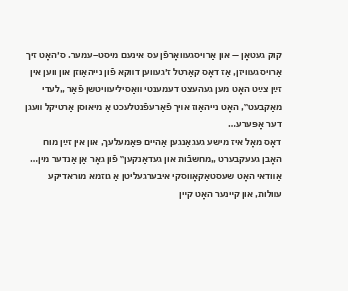קוק געטאָן — און אַרױסגעװאָרפֿן עס אינעם מיסט–עמער. ס׳האָט זיך אַרױסגעװיזן, אַז דאָס קאַרטל ז׳געװען דװקא פֿון נײהאַוזן און ווען אין זײַן צײַט האָט מען געהעצט דעמענטי װאַסיליעװיטשן פֿאַר „לעדי מאַקבעט‟, האָט נײהאַוז אױך פֿאַרעפֿנטלעכט אַ מיאוסן אַרטיקל װעגן דער אָפּערע…
דאָס מאָל איז מישע געגאַנגען אַהײם פּאַמעלעך, און אין זײַן מוח האָבן געעקבערט „מחשבֿות און געדאַנקען‟ פֿון גאָר אַן אַנדער מין… אַװדאי האָט שעסטאַקאָװסקי איבערגעליטן אַ גוזמא מוראדיקע עװלות, און קײנער האָט קײן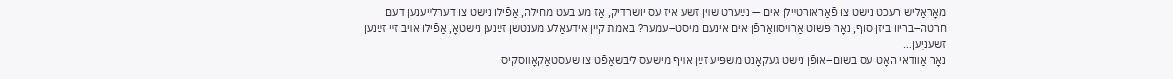מאָראַליש רעכט נישט צו פֿאַראורטײלן אים — נײַערט שױן זשע איז עס יושרדיק, אַז מע בעט מחילה, אַפֿילו נישט צו דערלײענען דעם חרטה–בריװ ביזן סוף, נאָר פּשוט אַרױסװאַרפֿן אים אינעם מיסט–עמער? באמת קײן אידעאַלע מענטשן זײַנען נישטאָ, אַפֿילו אױב זײ זײַנען זשעניִען…
נאָר אַװדאי האָט עס בשום–אופֿן נישט געקאָנט משפּיע זײַן אױף מישעס ליבשאַפֿט צו שעסטאַקאָװסקיס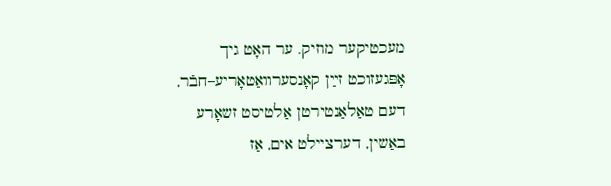מעכטיקער מוזיק. ער האָט גיך אָפּגעזוכט זײַן קאָנסערװאַטאָריע–חבֿר, דעם טאַלאַנטירטן אַלטיסט זשאָרע באַשין, דערצײלט אים, אַז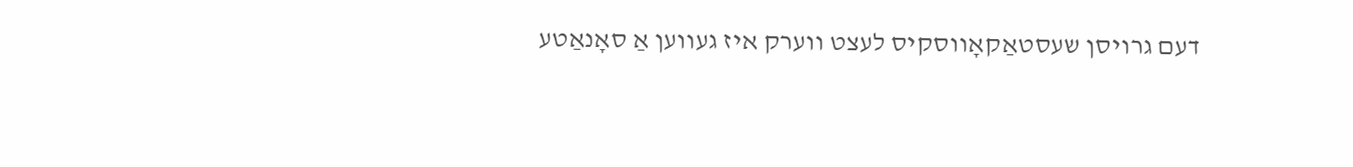דעם גרױסן שעסטאַקאָװסקיס לעצט װערק איז געװען אַ סאָנאַטע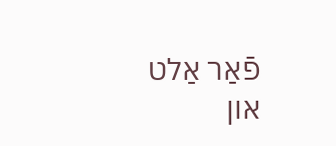פֿאַר אַלט און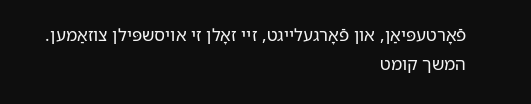פֿאָרטעפּיאַן, און פֿאָרגעלײגט, זײ זאָלן זי אױסשפּילן צוזאַמען.
המשך קומט